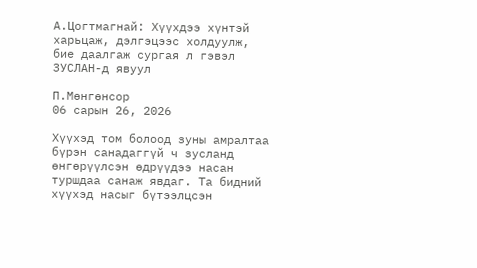А.Цогтмагнай: Хүүхдээ хүнтэй харьцаж, дэлгэцээс холдуулж, бие даалгаж сургая л гэвэл ЗУСЛАН-д явуул

П.Мөнгөнсор
06 сарын 26, 2026

Хүүхэд том болоод зуны амралтаа бүрэн санадаггүй ч зусланд өнгөрүүлсэн өдрүүдээ насан туршдаа санаж явдаг. Та бидний хүүхэд насыг бүтээлцсэн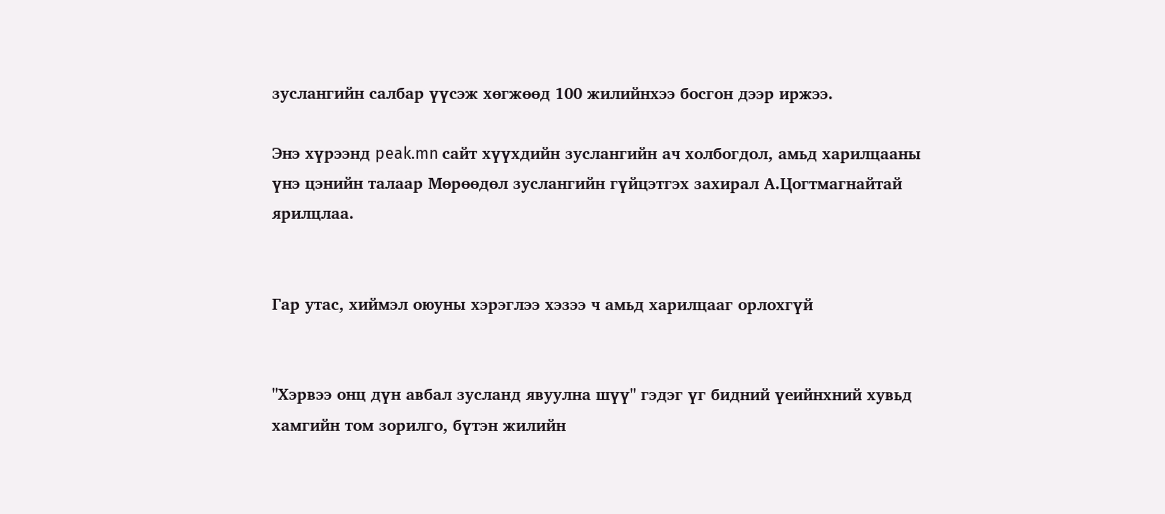зуслангийн салбар үүсэж хөгжөөд 100 жилийнхээ босгон дээр иржээ.

Энэ хүрээнд peak.mn сайт хүүхдийн зуслангийн ач холбогдол, амьд харилцааны үнэ цэнийн талаар Мөрөөдөл зуслангийн гүйцэтгэх захирал А.Цогтмагнайтай ярилцлаа.


Гар утас, хиймэл оюуны хэрэглээ хэзээ ч амьд харилцааг орлохгүй


"Хэрвээ онц дүн авбал зусланд явуулна шүү" гэдэг үг бидний үеийнхний хувьд хамгийн том зорилго, бүтэн жилийн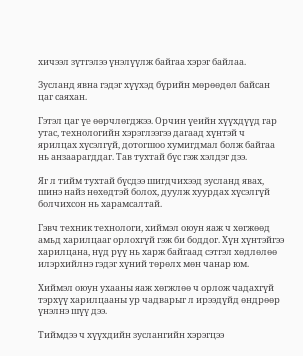хичээл зүтгэлээ үнэлүүлж байгаа хэрэг байлаа.

Зусланд явна гэдэг хүүхэд бүрийн мөрөөдөл байсан цаг саяхан.

Гэтэл цаг үе өөрчлөгджээ. Орчин үеийн хүүхдүүд гар утас, технологийн хэрэглээгээ дагаад хүнтэй ч ярилцах хүсэлгүй, дотогшоо хумигдмал болж байгаа нь анзаарагддаг. Тав тухтай бүс гэж хэлдэг дээ.

Яг л тийм тухтай бүсдээ шигдчихээд зусланд явах, шинэ найз нөхөдтэй болох, дуулж хуурдах хүсэлгүй болчихсон нь харамсалтай.

Гэвч техник технологи, хиймэл оюун яаж ч хөгжөөд амьд харилцааг орлохгүй гэж би боддог. Хүн хүнтэйгээ харилцана, нүд рүү нь харж байгаад сэтгэл хөдлөлөө илэрхийлнэ гэдэг хүний төрөлх мөн чанар юм.

Хиймэл оюун ухааны яаж хөгжлөө ч орлож чадахгүй тэрхүү харилцааны ур чадварыг л ирээдүйд өндрөөр үнэлнэ шүү дээ.

Тиймдээ ч хүүхдийн зуслангийн хэрэгцээ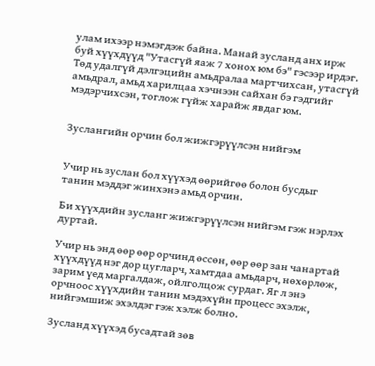улам ихээр нэмэгдэж байна. Манай зусланд анх ирж буй хүүхдүүд "Утасгүй яаж 7 хонох юм бэ" гэсээр ирдэг. Төд удалгүй дэлгэцийн амьдралаа мартчихсан, утасгүй амьдрал, амьд харилцаа хэчнээн сайхан бэ гэдгийг мэдэрчихсэн, тоглож гүйж харайж явдаг юм.


Зуслангийн орчин бол жижгэрүүлсэн нийгэм


Учир нь зуслан бол хүүхэд өөрийгөө болон бусдыг танин мэддэг жинхэнэ амьд орчин.

Би хүүхдийн зусланг жижгэрүүлсэн нийгэм гэж нэрлэх дуртай.

Учир нь энд өөр өөр орчинд өссөн, өөр өөр зан чанартай хүүхдүүд нэг дор цугларч, хамтдаа амьдарч, нөхөрлөж, зарим үед маргалдаж, ойлголцож сурдаг. Яг л энэ орчноос хүүхдийн танин мэдэхүйн процесс эхэлж, нийгэмшиж эхэлдэг гэж хэлж болно.

Зусланд хүүхэд бусадтай зөв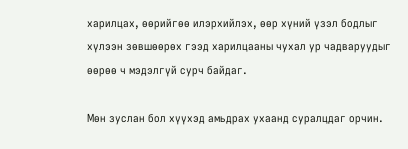харилцах, өөрийгөө илэрхийлэх, өөр хүний үзэл бодлыг хүлээн зөвшөөрөх гээд харилцааны чухал ур чадваруудыг өөрөө ч мэдэлгүй сурч байдаг.

Мөн зуслан бол хүүхэд амьдрах ухаанд суралцдаг орчин.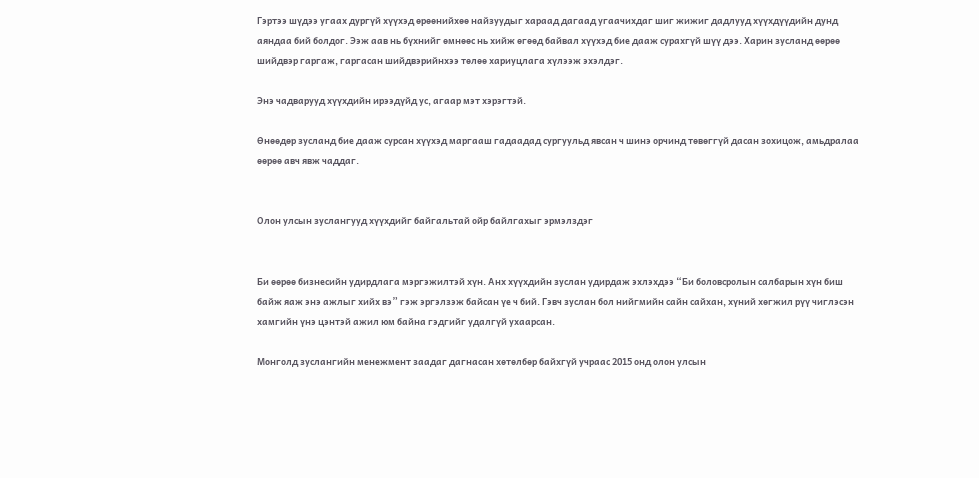Гэртээ шүдээ угаах дургүй хүүхэд өрөөнийхөө найзуудыг хараад дагаад угаачихдаг шиг жижиг дадлууд хүүхдүүдийн дунд аяндаа бий болдог. Ээж аав нь бүхнийг өмнөөс нь хийж өгөөд байвал хүүхэд бие дааж сурахгүй шүү дээ. Харин зусланд өөрөө шийдвэр гаргаж, гаргасан шийдвэрийнхээ төлөө хариуцлага хүлээж эхэлдэг.

Энэ чадварууд хүүхдийн ирээдүйд ус, агаар мэт хэрэгтэй.

Өнөөдөр зусланд бие дааж сурсан хүүхэд маргааш гадаадад сургуульд явсан ч шинэ орчинд төвөггүй дасан зохицож, амьдралаа өөрөө авч явж чаддаг.


Олон улсын зуслангууд хүүхдийг байгальтай ойр байлгахыг эрмэлздэг


Би өөрөө бизнесийн удирдлага мэргэжилтэй хүн. Анх хүүхдийн зуслан удирдаж эхлэхдээ “Би боловсролын салбарын хүн биш байж яаж энэ ажлыг хийх вэ” гэж эргэлзэж байсан үе ч бий. Гэвч зуслан бол нийгмийн сайн сайхан, хүний хөгжил рүү чиглэсэн хамгийн үнэ цэнтэй ажил юм байна гэдгийг удалгүй ухаарсан.

Монголд зуслангийн менежмент заадаг дагнасан хөтөлбөр байхгүй учраас 2015 онд олон улсын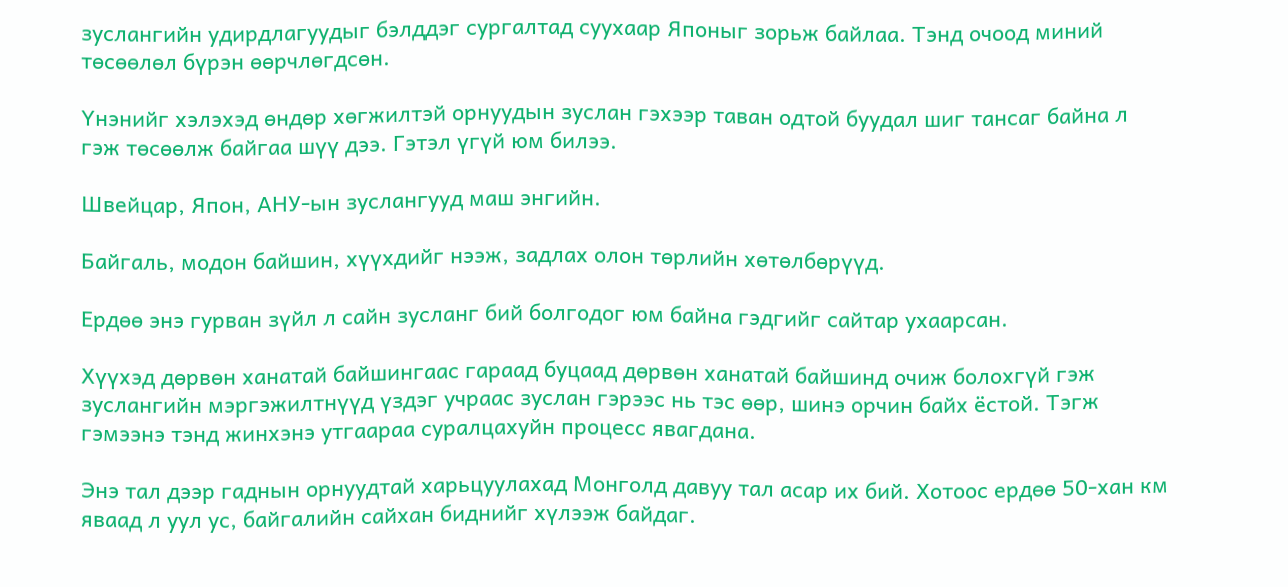зуслангийн удирдлагуудыг бэлддэг сургалтад суухаар Японыг зорьж байлаа. Тэнд очоод миний төсөөлөл бүрэн өөрчлөгдсөн.

Үнэнийг хэлэхэд өндөр хөгжилтэй орнуудын зуслан гэхээр таван одтой буудал шиг тансаг байна л гэж төсөөлж байгаа шүү дээ. Гэтэл үгүй юм билээ.

Швейцар, Япон, АНУ-ын зуслангууд маш энгийн.

Байгаль, модон байшин, хүүхдийг нээж, задлах олон төрлийн хөтөлбөрүүд.

Ердөө энэ гурван зүйл л сайн зусланг бий болгодог юм байна гэдгийг сайтар ухаарсан.

Хүүхэд дөрвөн ханатай байшингаас гараад буцаад дөрвөн ханатай байшинд очиж болохгүй гэж зуслангийн мэргэжилтнүүд үздэг учраас зуслан гэрээс нь тэс өөр, шинэ орчин байх ёстой. Тэгж гэмээнэ тэнд жинхэнэ утгаараа суралцахуйн процесс явагдана.

Энэ тал дээр гаднын орнуудтай харьцуулахад Монголд давуу тал асар их бий. Хотоос ердөө 50-хан км яваад л уул ус, байгалийн сайхан биднийг хүлээж байдаг.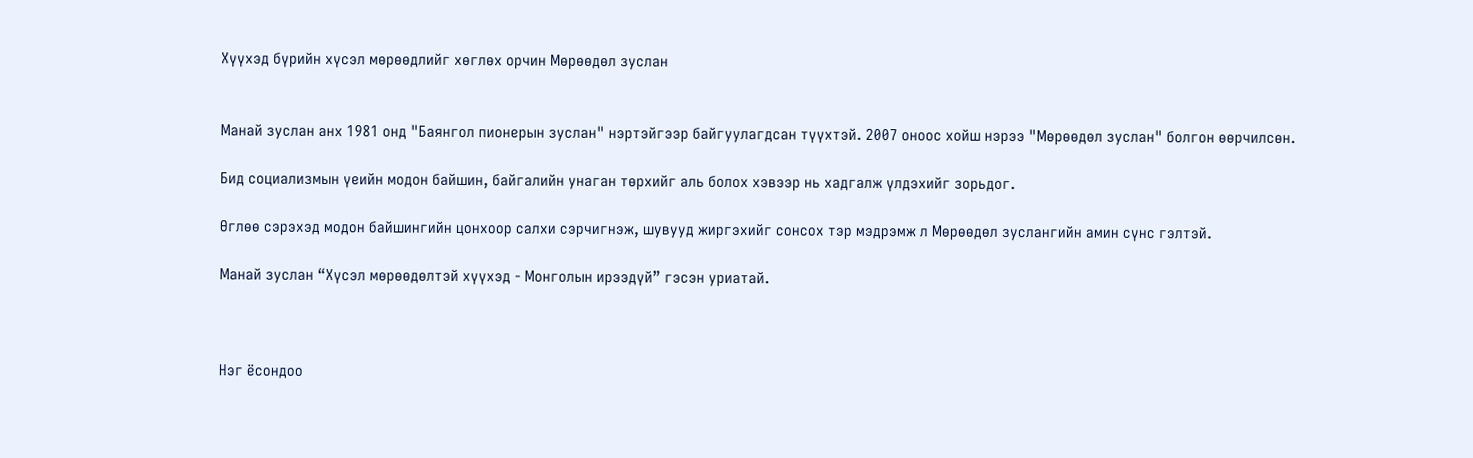Хүүхэд бүрийн хүсэл мөрөөдлийг хөглөх орчин Мөрөөдөл зуслан


Манай зуслан анх 1981 онд "Баянгол пионерын зуслан" нэртэйгээр байгуулагдсан түүхтэй. 2007 оноос хойш нэрээ "Мөрөөдөл зуслан" болгон өөрчилсөн.

Бид социализмын үеийн модон байшин, байгалийн унаган төрхийг аль болох хэвээр нь хадгалж үлдэхийг зорьдог.

Өглөө сэрэхэд модон байшингийн цонхоор салхи сэрчигнэж, шувууд жиргэхийг сонсох тэр мэдрэмж л Мөрөөдөл зуслангийн амин сүнс гэлтэй.

Манай зуслан “Хүсэл мөрөөдөлтэй хүүхэд - Монголын ирээдүй” гэсэн уриатай.



Нэг ёсондоо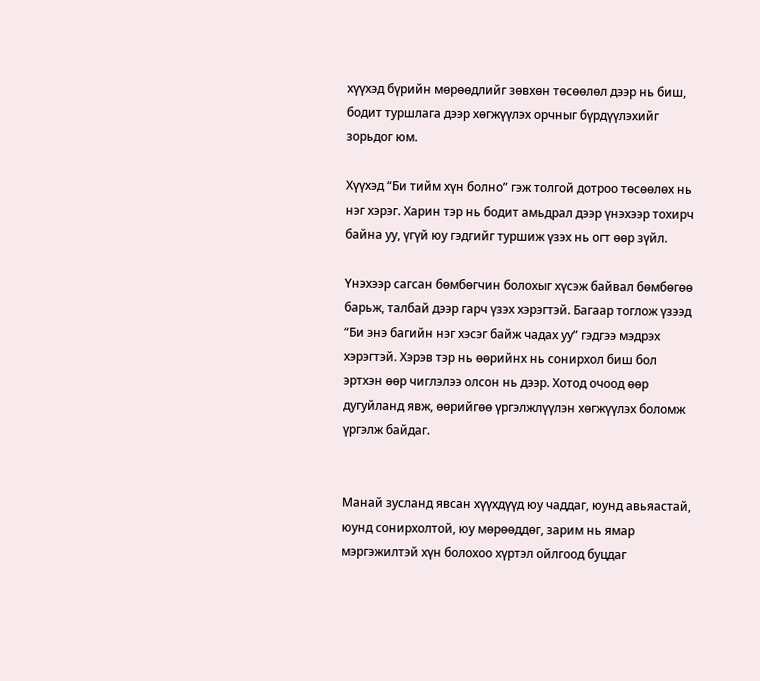хүүхэд бүрийн мөрөөдлийг зөвхөн төсөөлөл дээр нь биш, бодит туршлага дээр хөгжүүлэх орчныг бүрдүүлэхийг зорьдог юм.

Хүүхэд “Би тийм хүн болно” гэж толгой дотроо төсөөлөх нь нэг хэрэг. Харин тэр нь бодит амьдрал дээр үнэхээр тохирч байна уу, үгүй юу гэдгийг туршиж үзэх нь огт өөр зүйл.

Үнэхээр сагсан бөмбөгчин болохыг хүсэж байвал бөмбөгөө барьж, талбай дээр гарч үзэх хэрэгтэй. Багаар тоглож үзээд “Би энэ багийн нэг хэсэг байж чадах уу” гэдгээ мэдрэх хэрэгтэй. Хэрэв тэр нь өөрийнх нь сонирхол биш бол эртхэн өөр чиглэлээ олсон нь дээр. Хотод очоод өөр дугуйланд явж, өөрийгөө үргэлжлүүлэн хөгжүүлэх боломж үргэлж байдаг.


Манай зусланд явсан хүүхдүүд юу чаддаг, юунд авьяастай, юунд сонирхолтой, юу мөрөөддөг, зарим нь ямар мэргэжилтэй хүн болохоо хүртэл ойлгоод буцдаг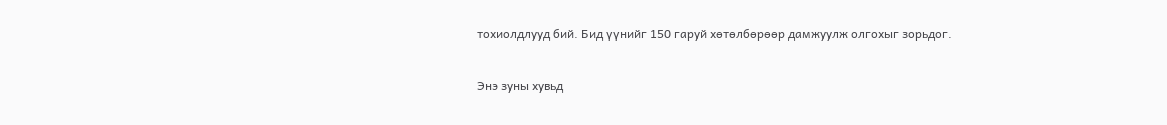тохиолдлууд бий. Бид үүнийг 150 гаруй хөтөлбөрөөр дамжуулж олгохыг зорьдог.


Энэ зуны хувьд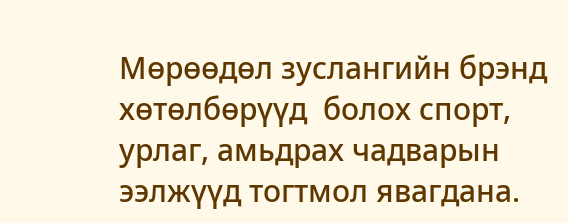Мөрөөдөл зуслангийн брэнд хөтөлбөрүүд  болох спорт, урлаг, амьдрах чадварын ээлжүүд тогтмол явагдана.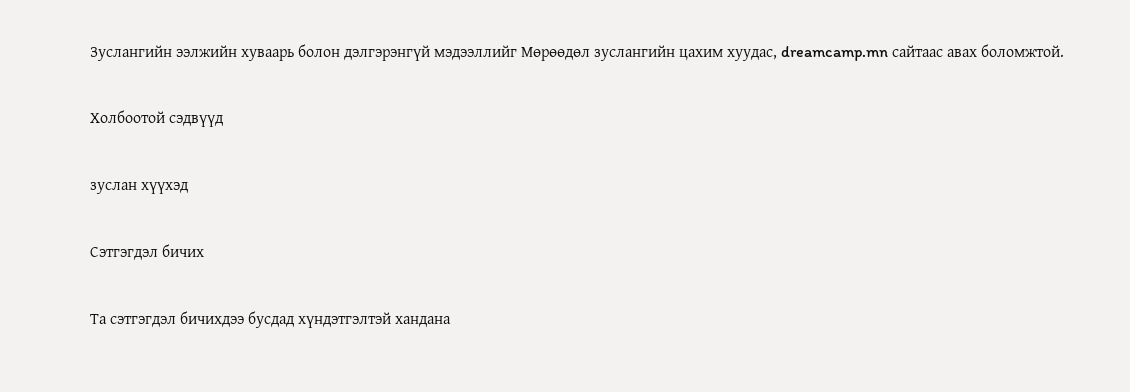Зуслангийн ээлжийн хуваарь болон дэлгэрэнгүй мэдээллийг Мөрөөдөл зуслангийн цахим хуудас, dreamcamp.mn сайтаас авах боломжтой.

Холбоотой сэдвүүд

зуслан хүүхэд

Сэтгэгдэл бичих

Та сэтгэгдэл бичихдээ бусдад хүндэтгэлтэй хандана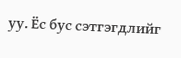уу. Ёс бус сэтгэгдлийг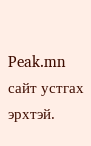Peak.mn сайт устгах эрхтэй.